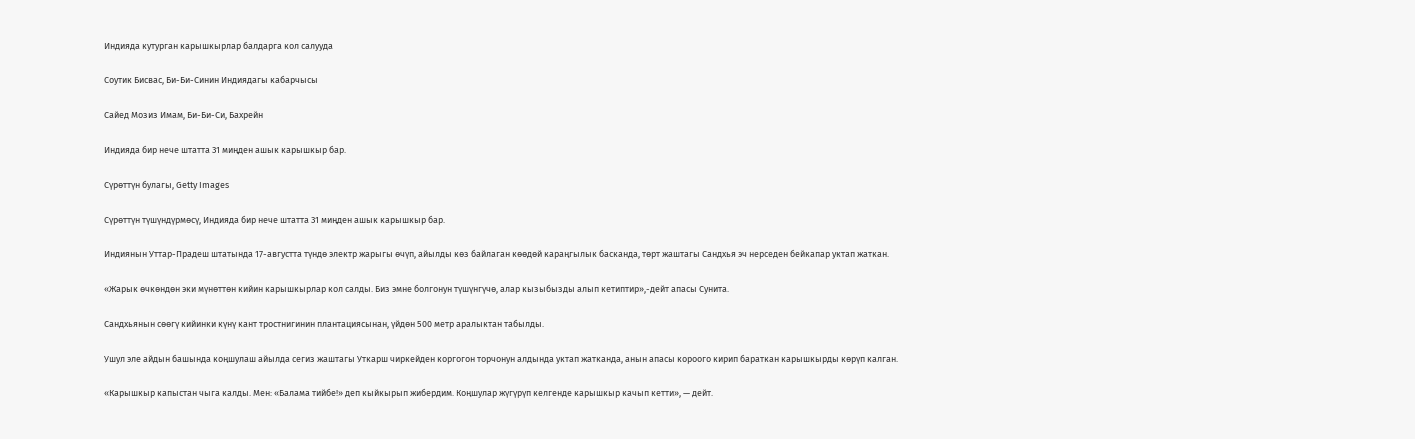Индияда кутурган карышкырлар балдарга кол салууда

Соутик Бисвас, Би-Би-Синин Индиядагы кабарчысы

Сайед Мозиз Имам, Би-Би-Си, Бахрейн

Индияда бир нече штатта 31 миңден ашык карышкыр бар.

Сүрөттүн булагы, Getty Images

Сүрөттүн түшүндүрмөсү, Индияда бир нече штатта 31 миңден ашык карышкыр бар.

Индиянын Уттар-Прадеш штатында 17-августта түндө электр жарыгы өчүп, айылды көз байлаган көөдөй караңгылык басканда, төрт жаштагы Сандхья эч нерседен бейкапар уктап жаткан.

«Жарык өчкөндөн эки мүнөттөн кийин карышкырлар кол салды. Биз эмне болгонун түшүнгүчө, алар кызыбызды алып кетиптир»,-дейт апасы Сунита.

Сандхьянын сөөгү кийинки күнү кант тростнигинин плантациясынан, үйдөн 500 метр аралыктан табылды.

Ушул эле айдын башында коңшулаш айылда сегиз жаштагы Уткарш чиркейден коргогон торчонун алдында уктап жатканда, анын апасы короого кирип бараткан карышкырды көрүп калган.

«Карышкыр капыстан чыга калды. Мен: «Балама тийбе!» деп кыйкырып жибердим. Коңшулар жүгүрүп келгенде карышкыр качып кетти», — дейт.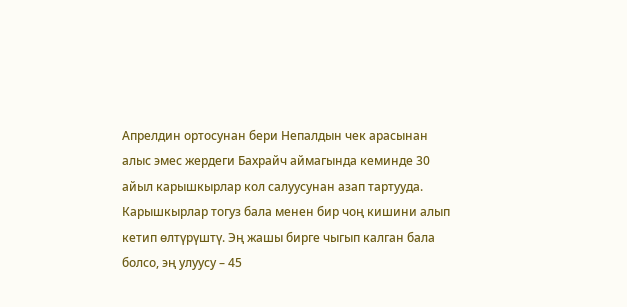Апрелдин ортосунан бери Непалдын чек арасынан алыс эмес жердеги Бахрайч аймагында кеминде 30 айыл карышкырлар кол салуусунан азап тартууда. Карышкырлар тогуз бала менен бир чоң кишини алып кетип өлтүрүштү. Эң жашы бирге чыгып калган бала болсо, эң улуусу – 45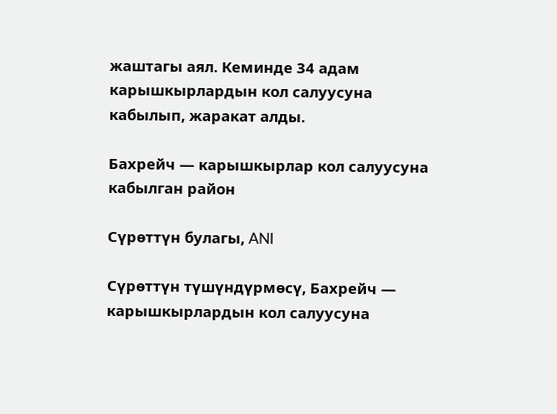жаштагы аял. Кеминде 34 адам карышкырлардын кол салуусуна кабылып, жаракат алды.

Бахрейч — карышкырлар кол салуусуна кабылган район

Сүрөттүн булагы, ANI

Сүрөттүн түшүндүрмөсү, Бахрейч — карышкырлардын кол салуусуна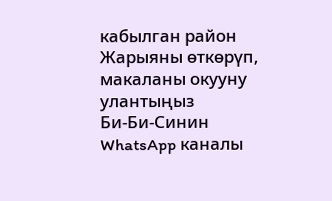кабылган район
Жарыяны өткөрүп, макаланы окууну улантыңыз
Би-Би-Синин WhatsApp каналы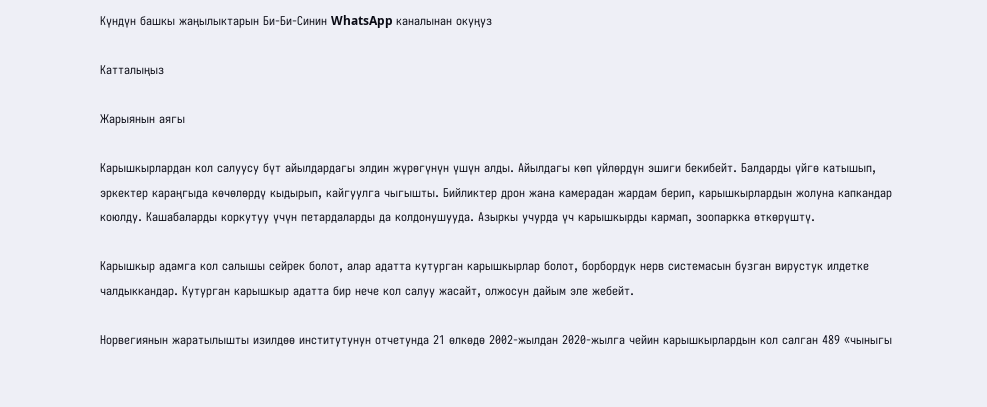Күндүн башкы жаңылыктарын Би-Би-Синин WhatsApp каналынан окуңуз

Катталыңыз

Жарыянын аягы

Карышкырлардан кол салуусу бүт айылдардагы элдин жүрөгүнүн үшүн алды. Айылдагы көп үйлөрдүн эшиги бекибейт. Балдарды үйгө катышып, эркектер караңгыда көчөлөрдү кыдырып, кайгуулга чыгышты. Бийликтер дрон жана камерадан жардам берип, карышкырлардын жолуна капкандар коюлду. Кашабаларды коркутуу үчүн петардаларды да колдонушууда. Азыркы учурда үч карышкырды кармап, зоопаркка өткөрүштү.

Карышкыр адамга кол салышы сейрек болот, алар адатта кутурган карышкырлар болот, борбордук нерв системасын бузган вирустук илдетке чалдыккандар. Кутурган карышкыр адатта бир нече кол салуу жасайт, олжосун дайым эле жебейт.

Норвегиянын жаратылышты изилдөө институтунун отчетунда 21 өлкөдө 2002-жылдан 2020-жылга чейин карышкырлардын кол салган 489 «чыныгы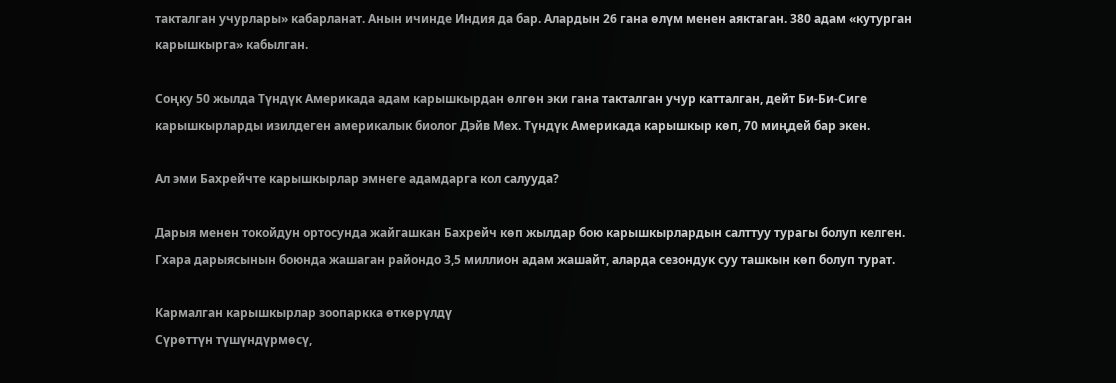такталган учурлары» кабарланат. Анын ичинде Индия да бар. Алардын 26 гана өлүм менен аяктаган. 380 адам «кутурган карышкырга» кабылган.

Соңку 50 жылда Түндүк Америкада адам карышкырдан өлгөн эки гана такталган учур катталган, дейт Би-Би-Сиге карышкырларды изилдеген америкалык биолог Дэйв Мех. Түндүк Америкада карышкыр көп, 70 миңдей бар экен.

Ал эми Бахрейчте карышкырлар эмнеге адамдарга кол салууда?

Дарыя менен токойдун ортосунда жайгашкан Бахрейч көп жылдар бою карышкырлардын салттуу турагы болуп келген. Гхара дарыясынын боюнда жашаган райондо 3,5 миллион адам жашайт, аларда сезондук суу ташкын көп болуп турат.

Кармалган карышкырлар зоопаркка өткөрүлдү
Сүрөттүн түшүндүрмөсү,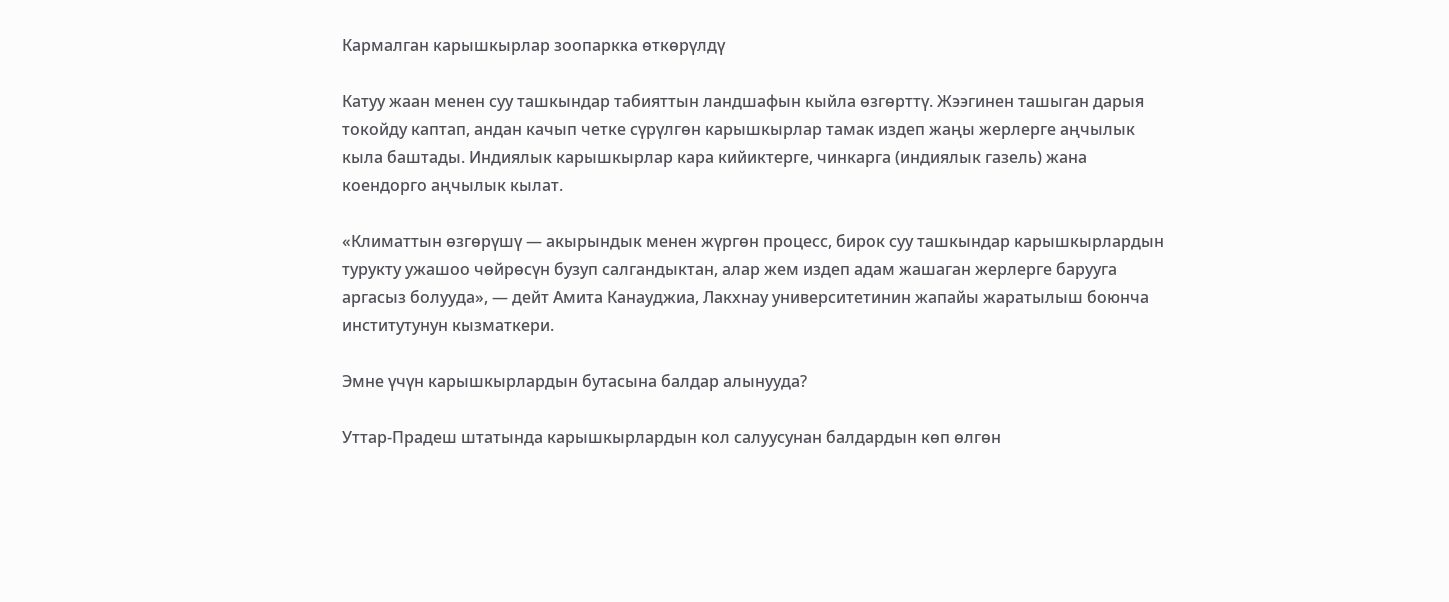Кармалган карышкырлар зоопаркка өткөрүлдү

Катуу жаан менен суу ташкындар табияттын ландшафын кыйла өзгөрттү. Жээгинен ташыган дарыя токойду каптап, андан качып четке сүрүлгөн карышкырлар тамак издеп жаңы жерлерге аңчылык кыла баштады. Индиялык карышкырлар кара кийиктерге, чинкарга (индиялык газель) жана коендорго аңчылык кылат.

«Климаттын өзгөрүшү — акырындык менен жүргөн процесс, бирок суу ташкындар карышкырлардын турукту ужашоо чөйрөсүн бузуп салгандыктан, алар жем издеп адам жашаган жерлерге барууга аргасыз болууда», — дейт Амита Канауджиа, Лакхнау университетинин жапайы жаратылыш боюнча институтунун кызматкери.

Эмне үчүн карышкырлардын бутасына балдар алынууда?

Уттар-Прадеш штатында карышкырлардын кол салуусунан балдардын көп өлгөн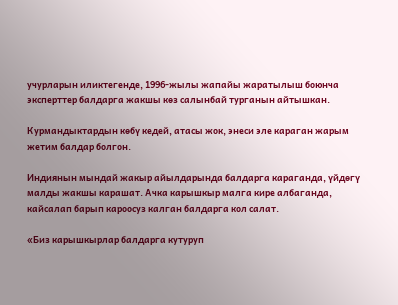учурларын иликтегенде, 1996-жылы жапайы жаратылыш боюнча эксперттер балдарга жакшы көз салынбай турганын айтышкан.

Курмандыктардын көбү кедей, атасы жок, энеси эле караган жарым жетим балдар болгон.

Индиянын мындай жакыр айылдарында балдарга караганда, үйдөгү малды жакшы карашат. Ачка карышкыр малга кире албаганда, кайсалап барып кароосуз калган балдарга кол салат.

«Биз карышкырлар балдарга кутуруп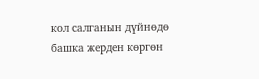кол салганын дүйнөдө башка жерден көргөн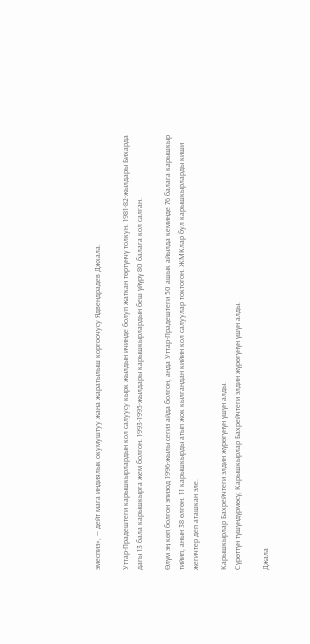эмеспиз», — дейт мага индиялык окумуштуу жана жаратылыш коргоочусу Ядвендрадев Джхала.

Уттар-Прадештеги карышкырлардын кол салуусу кырк жылдын ичинде болуп жаткан төртүнчү толкун. 1981-82-жылдары Бихарда дагы 13 бала карышкырга жем болгон. 1993-1995-жылдары карышкырлардын беш үйүрү 80 балага кол салган.

Өлүм эң көп болгон эпизод 1996-жылы сегиз айда болгон, анда Уттар-Прадештеги 50 ашык айылда кеминде 76 балага карышкыр тийип, анын 38 өлгөн. 11 карышкырды атып жок кылгандан кийин кол салуулар токтогон. ЖМКлар бул карышкырларды киши жегичтер деп аташкан эле.

Карышкырлар Бахрейчтеги элдин жүрөгүнүн үшүн алды.
Сүрөттүн түшүндүрмөсү, Карышкырлар Бахрейчтеги элдин жүрөгүнүн үшүн алды.

Джала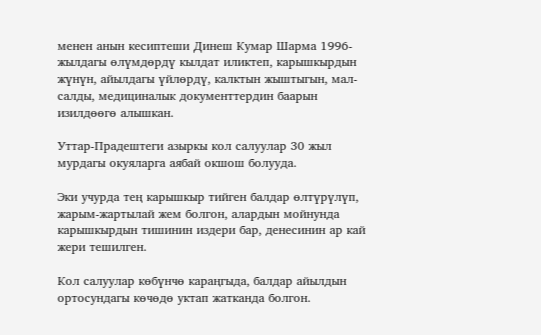менен анын кесиптеши Динеш Кумар Шарма 1996-жылдагы өлүмдөрдү кылдат иликтеп, карышкырдын жүнүн, айылдагы үйлөрдү, калктын жыштыгын, мал-салды, медициналык документтердин баарын изилдөөгө алышкан.

Уттар-Прадештеги азыркы кол салуулар 30 жыл мурдагы окуяларга аябай окшош болууда.

Эки учурда тең карышкыр тийген балдар өлтүрүлүп, жарым-жартылай жем болгон, алардын мойнунда карышкырдын тишинин издери бар, денесинин ар кай жери тешилген.

Кол салуулар көбүнчө караңгыда, балдар айылдын ортосундагы көчөдө уктап жатканда болгон.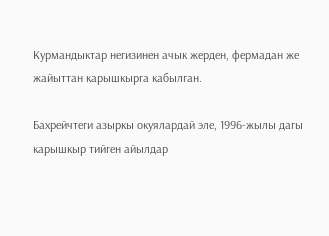Курмандыктар негизинен ачык жерден, фермадан же жайыттан карышкырга кабылган.

Бахрейчтеги азыркы окуялардай эле, 1996-жылы дагы карышкыр тийген айылдар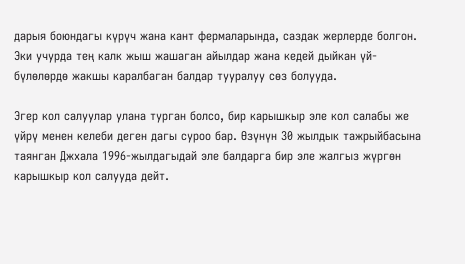дарыя боюндагы күрүч жана кант фермаларында, саздак жерлерде болгон. Эки учурда тең калк жыш жашаган айылдар жана кедей дыйкан үй-бүлөлөрдө жакшы каралбаган балдар тууралуу сөз болууда.

Эгер кол салуулар улана турган болсо, бир карышкыр эле кол салабы же үйрү менен келеби деген дагы суроо бар. Өзүнүн 30 жылдык тажрыйбасына таянган Джхала 1996-жылдагыдай эле балдарга бир эле жалгыз жүргөн карышкыр кол салууда дейт.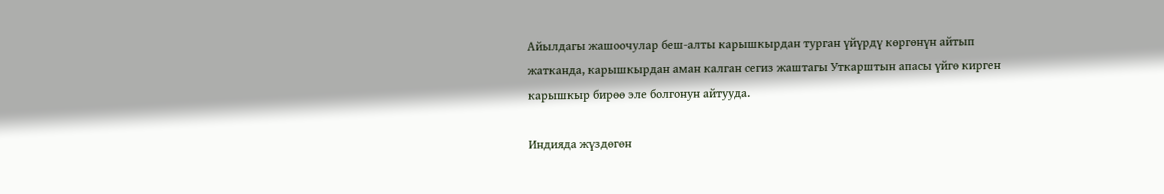Айылдагы жашоочулар беш-алты карышкырдан турган үйүрдү көргөнүн айтып жатканда, карышкырдан аман калган сегиз жаштагы Уткарштын апасы үйгө кирген карышкыр бирөө эле болгонун айтууда.

Индияда жүздөгөн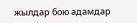жылдар бою адамдар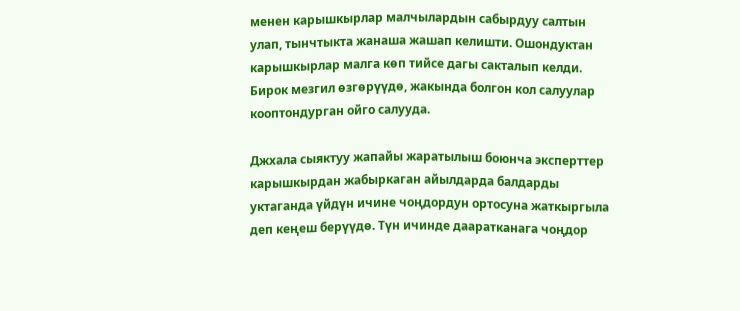менен карышкырлар малчылардын сабырдуу салтын улап, тынчтыкта жанаша жашап келишти. Ошондуктан карышкырлар малга көп тийсе дагы сакталып келди. Бирок мезгил өзгөрүүдө, жакында болгон кол салуулар кооптондурган ойго салууда.

Джхала сыяктуу жапайы жаратылыш боюнча эксперттер карышкырдан жабыркаган айылдарда балдарды уктаганда үйдүн ичине чоңдордун ортосуна жаткыргыла деп кеңеш берүүдө. Түн ичинде дааратканага чоңдор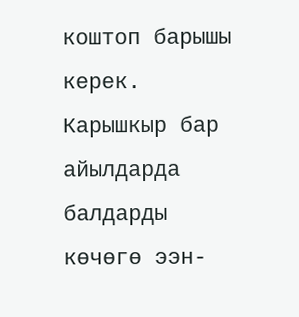коштоп барышы керек. Карышкыр бар айылдарда балдарды көчөгө ээн-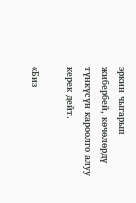эркин чыгарып жибербей, көчөлөрдү түнкүсүн кароолго алуу керек дейт.

«Биз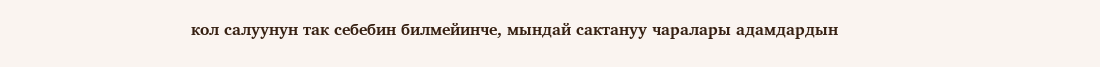кол салуунун так себебин билмейинче, мындай сактануу чаралары адамдардын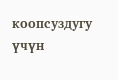коопсуздугу үчүн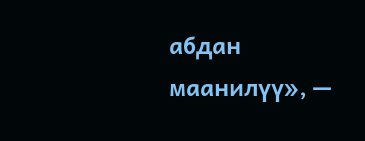абдан маанилүү», —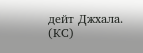дейт Джхала. (КС)